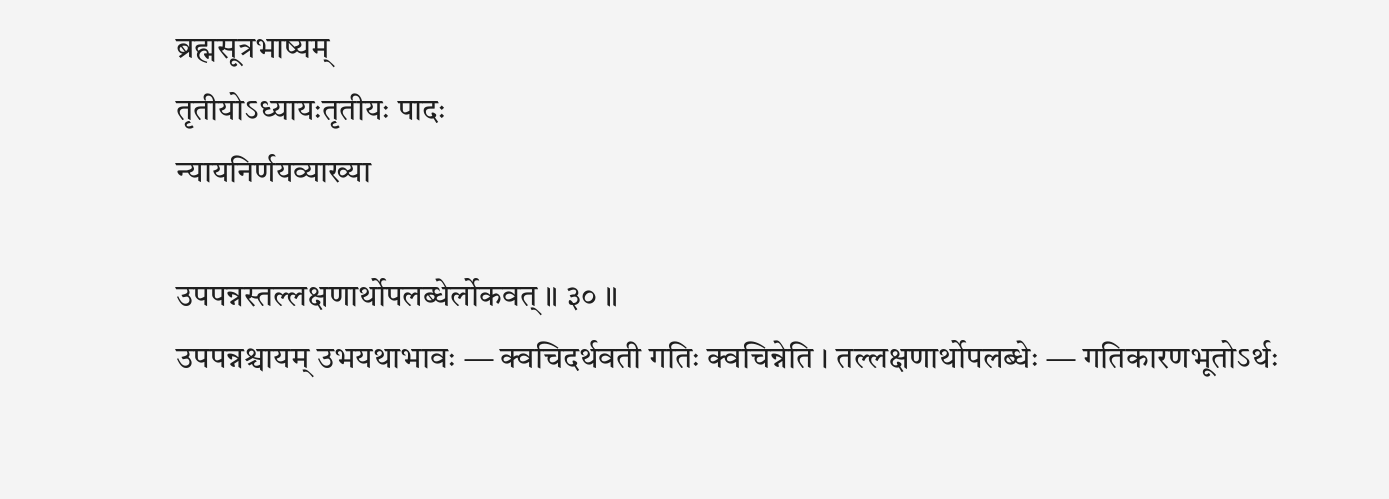ब्रह्मसूत्रभाष्यम्
तृतीयोऽध्यायःतृतीयः पादः
न्यायनिर्णयव्याख्या

उपपन्नस्तल्लक्षणार्थोपलब्धेर्लोकवत् ॥ ३० ॥
उपपन्नश्चायम् उभयथाभावः — क्वचिदर्थवती गतिः क्वचिन्नेति । तल्लक्षणार्थोपलब्धेः — गतिकारणभूतोऽर्थः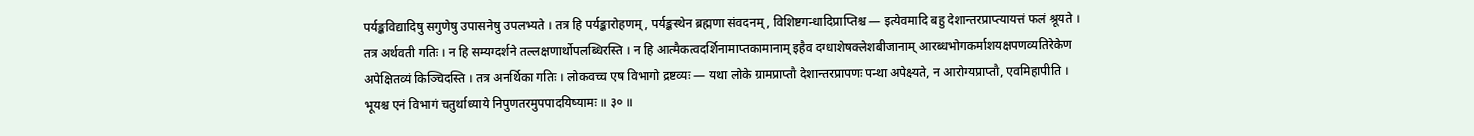पर्यङ्कविद्यादिषु सगुणेषु उपासनेषु उपलभ्यते । तत्र हि पर्यङ्कारोहणम् , पर्यङ्कस्थेन ब्रह्मणा संवदनम् , विशिष्टगन्धादिप्राप्तिश्च — इत्येवमादि बहु देशान्तरप्राप्त्यायत्तं फलं श्रूयते । तत्र अर्थवती गतिः । न हि सम्यग्दर्शने तल्लक्षणार्थोपलब्धिरस्ति । न हि आत्मैकत्वदर्शिनामाप्तकामानाम् इहैव दग्धाशेषक्लेशबीजानाम् आरब्धभोगकर्माशयक्षपणव्यतिरेकेण अपेक्षितव्यं किञ्चिदस्ति । तत्र अनर्थिका गतिः । लोकवच्च एष विभागो द्रष्टव्यः — यथा लोके ग्रामप्राप्तौ देशान्तरप्रापणः पन्था अपेक्ष्यते, न आरोग्यप्राप्तौ, एवमिहापीति । भूयश्च एनं विभागं चतुर्थाध्याये निपुणतरमुपपादयिष्यामः ॥ ३० ॥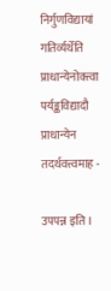निर्गुणविद्यायां गतिर्व्यर्थेति प्राधान्येनोक्त्वा पर्यङ्कविद्यादौ प्राधान्येन तदर्थवत्त्वमाह -

उपपन्न इति ।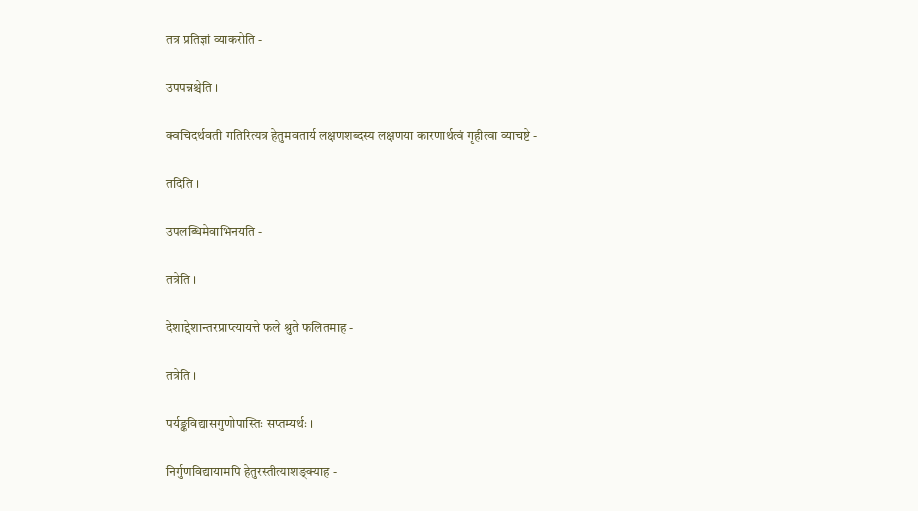तत्र प्रतिज्ञां व्याकरोति -

उपपन्नश्चेति ।

क्वचिदर्थवती गतिरित्यत्र हेतुमवतार्य लक्षणशब्दस्य लक्षणया कारणार्थत्वं गृहीत्वा व्याचष्टे -

तदिति ।

उपलब्धिमेवाभिनयति -

तत्रेति ।

देशाद्देशान्तरप्राप्त्यायत्ते फले श्रुते फलितमाह -

तत्रेति ।

पर्यङ्कविद्यासगुणोपास्तिः सप्तम्यर्थः ।

निर्गुणविद्यायामपि हेतुरस्तीत्याशङ्क्याह -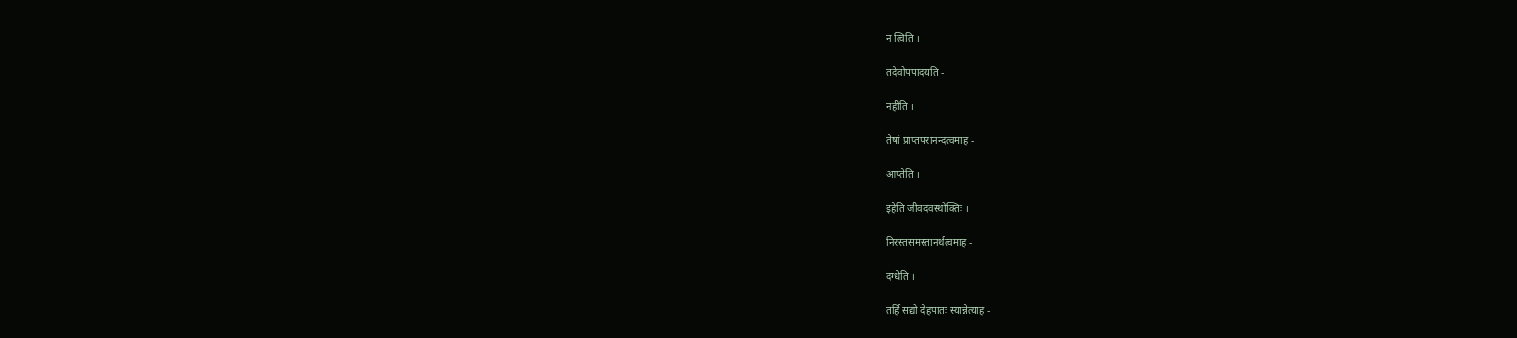न त्विति ।

तदेवोपपादयति -

नहीति ।

तेषां प्राप्तपरानन्दत्वमाह -

आप्तेति ।

इहेति जीवदवस्थोक्तिः ।

निरस्तसमस्तानर्थत्वमाह -

दग्धेति ।

तर्हि सद्यो देहपातः स्यान्नेत्याह -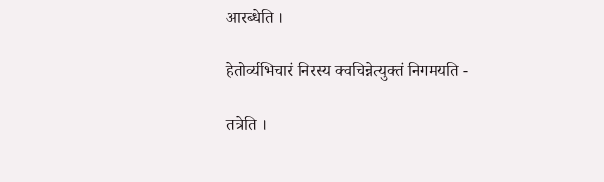आरब्धेति ।

हेतोर्व्यभिचारं निरस्य क्वचिन्नेत्युक्तं निगमयति -

तत्रेति ।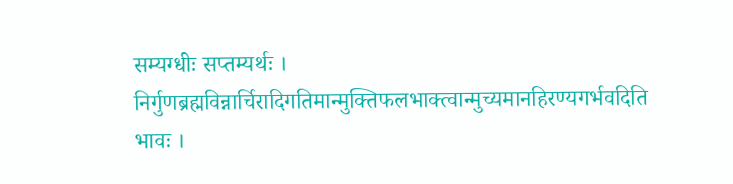सम्यग्धीः सप्तम्यर्थः । निर्गुणब्रह्मविन्नार्चिरादिगतिमान्मुक्तिफलभाक्त्वान्मुच्यमानहिरण्यगर्भवदिति भावः ।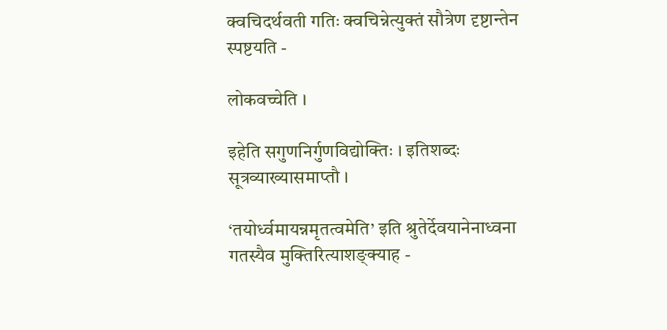क्वचिदर्थवती गतिः क्वचिन्नेत्युक्तं सौत्रेण दृष्टान्तेन स्पष्टयति -

लोकवच्चेति ।

इहेति सगुणनिर्गुणविद्योक्तिः । इतिशब्दः सूत्रव्याख्यासमाप्तौ ।

‘तयोर्ध्वमायन्नमृतत्वमेति’ इति श्रुतेर्देवयानेनाध्वना गतस्यैव मुक्तिरित्याशङ्क्याह -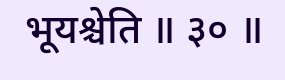भूयश्चेति ॥ ३० ॥